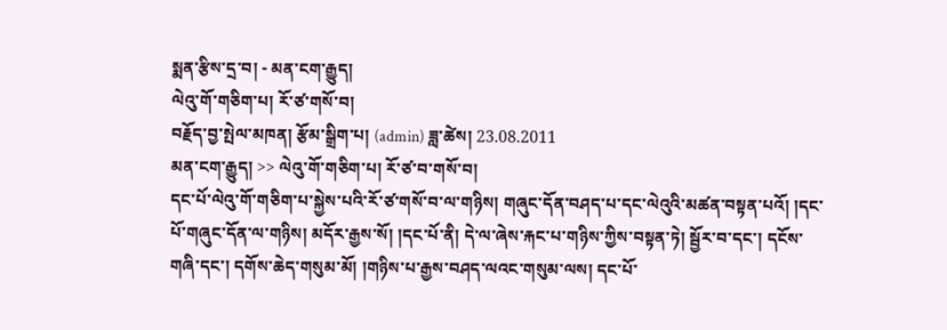སྨན་རྩིས་དྲ་བ། - མན་ངག་རྒྱུད།
ལེའུ་གོ་གཅིག་པ། རོ་ཙ་གསོ་བ།
བརྗོད་བྱ་སྤེལ་མཁན། རྩོམ་སྒྲིག་པ། (admin) ཟླ་ཚེས། 23.08.2011
མན་ངག་རྒྱུད། >> ལེའུ་གོ་གཅིག་པ། རོ་ཙ་བ་གསོ་བ།
དང་པོ་ལེའུ་གོ་གཅིག་པ་སྐྱེས་པའི་རོ་ཙ་གསོ་བ་ལ་གཉིས། གཞུང་དོན་བཤད་པ་དང་ལེའུའི་མཚན་བསྟན་པའོ། །དང་པོ་གཞུང་དོན་ལ་གཉིས། མདོར་རྒྱས་སོ། །དང་པོ་ནི། དེ་ལ་ཞེས་རྐང་པ་གཉིས་ཀྱིས་བསྟན་ཏེ། སྦྱོར་བ་དང་། དངོས་གཞི་དང་། དགོས་ཆེད་གསུམ་མོ། །གཉིས་པ་རྒྱས་བཤད་ལའང་གསུམ་ལས། དང་པོ་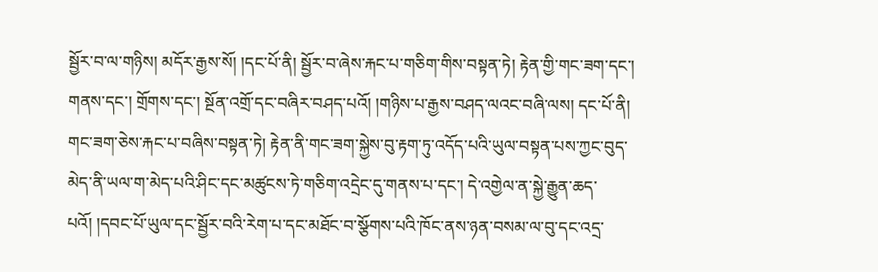སྦྱོར་བ་ལ་གཉིས། མདོར་རྒྱས་སོ། །དང་པོ་ནི། སྦྱོར་བ་ཞེས་རྐང་པ་གཅིག་གིས་བསྟན་ཏེ། རྟེན་གྱི་གང་ཟག་དང་། གནས་དང་། གྲོགས་དང་། སྔོན་འགྲོ་དང་བཞིར་བཤད་པའོ། །གཉིས་པ་རྒྱས་བཤད་ལའང་བཞི་ལས། དང་པོ་ནི། གང་ཟག་ཅེས་རྐང་པ་བཞིས་བསྟན་ཏེ། རྟེན་ནི་གང་ཟག་སྐྱེས་བུ་རྟག་ཏུ་འདོད་པའི་ཡུལ་བསྟན་པས་ཀྱང་བུད་མེད་ནི་ཡལ་ག་མེད་པའི་ཤིང་དང་མཚུངས་ཏེ་གཅིག་འདྲེང་དུ་གནས་པ་དང་། དེ་འགྱེལ་ན་སྐྱེ་རྒྱུན་ཆད་པའོ། །དབང་པོ་ཡུལ་དང་སྦྱོར་བའི་རེག་པ་དང་མཐོང་བ་སྩོགས་པའི་ཁོང་ནས་ཉན་བསམ་ལ་བུ་དང་འདྲ་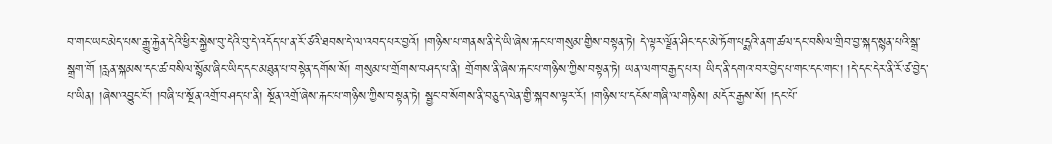བ་གང་ཡང་མེད་པས་རྒྱུ་རྐྱེན་དེའི་ཕྱིར་སྐྱེས་བུ་དེའི་བུ་དེ་འདོད་པ་ན་རོ་ཙའི་ཐབས་དེ་ལ་འབད་པར་བྱའོ། །གཉིས་པ་གནས་ནི་དེ་ཡི་ཞེས་རྐང་པ་གསུམ་གྱིས་བསྟན་ཏེ། དེ་ལྟར་ལྗོན་ཤིང་དང་མེ་ཏོག་པདྨའི་ནག་ཚལ་དང་བསིལ་གྲིབ་བྱ་སྐད་སྙན་པའི་སྒྲ་སྒྲག་གོ །རླན་སྐམས་དང་ཚ་བསིལ་སྙོམ་ཞིང་ཡིད་དང་མཐུན་པ་བསྟེན་དགོས་སོ། གསུམ་པ་གྲོགས་བཤད་པ་ནི། གྲོགས་ནི་ཞེས་རྐང་པ་གཉིས་ཀྱིས་བསྟན་ཏེ། ཡན་ལག་བརྒྱད་པར། ཡིད་ནི་དགའ་བར་བྱེད་པ་གང་དང་གང་། །དེ་དང་དེར་ནི་རོ་ཙ་བྱེད་པ་ཡིན། །ཞེས་འབྱུང་ངོ་། །བཞི་པ་སྔོན་འགྲོ་བཤད་པ་ནི། སྔོན་འགྲོ་ཞེས་རྐང་པ་གཉིས་ཀྱིས་བསྟན་ཏེ། སྦྱང་བ་སོགས་ནི་བཅུད་ལེན་གྱི་སྐབས་ལྟར་རོ། །གཉིས་པ་དངོས་གཞི་ལ་གཉིས། མདོར་རྒྱས་སོ། །དང་པོ་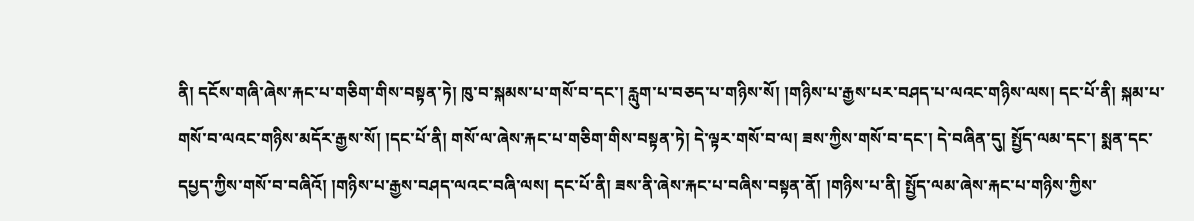ནི། དངོས་གཞི་ཞེས་རྐང་པ་གཅིག་གིས་བསྟན་ཏེ། ཁུ་བ་སྐམས་པ་གསོ་བ་དང་། རླུག་པ་བཅད་པ་གཉིས་སོ། །གཉིས་པ་རྒྱས་པར་བཤད་པ་ལའང་གཉིས་ལས། དང་པོ་ནི། སྐམ་པ་གསོ་བ་ལའང་གཉིས་མདོར་རྒྱས་སོ། །དང་པོ་ནི། གསོ་ལ་ཞེས་རྐང་པ་གཅིག་གིས་བསྟན་ཏེ། དེ་ལྟར་གསོ་བ་ལ། ཟས་ཀྱིས་གསོ་བ་དང་། དེ་བཞིན་དུ། སྤྱོད་ལམ་དང་། སྨན་དང་དཔྱད་ཀྱིས་གསོ་བ་བཞིའོ། །གཉིས་པ་རྒྱས་བཤད་ལའང་བཞི་ལས། དང་པོ་ནི། ཟས་ནི་ཞེས་རྐང་པ་བཞིས་བསྟན་ནོ། །གཉིས་པ་ནི། སྤྱོད་ལམ་ཞེས་རྐང་པ་གཉིས་ཀྱིས་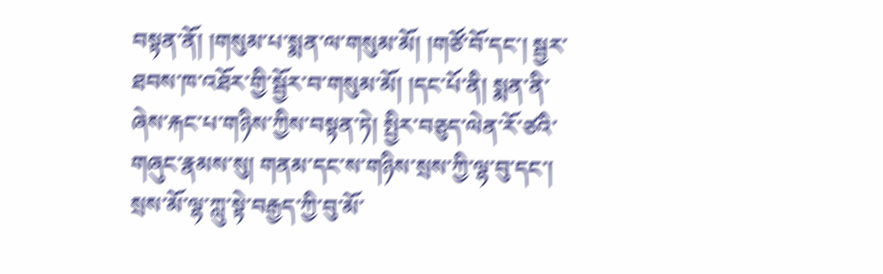བསྟན་ནོ། །གསུམ་པ་སྨན་ལ་གསུམ་མོ། །གཙོ་བོ་དང་། སྦྱར་ཐབས་ཁ་འཐོར་གྱི་སྦྱོར་བ་གསུམ་མོ། །དང་པོ་ནི། སྨན་ནི་ཞེས་རྐང་པ་གཉིས་ཀྱིས་བསྟན་ཏེ། སྤྱིར་བཅུད་ལེན་རོ་ཙའི་གཞུང་རྣམས་སུ། གནམ་དང་ས་གཉིས་སྲས་ཀྱི་ལྷ་བུ་དང་། སྲས་མོ་ལྷ་ཀླུ་སྟེ་བརྒྱད་ཀྱི་བུ་མོ་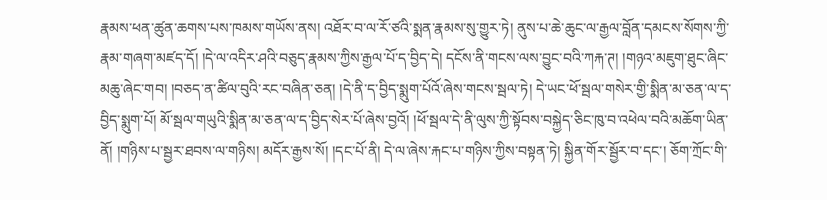རྣམས་ཕན་ཚུན་ཆགས་པས་ཁམས་གཡོས་ནས། འཐོར་བ་ལ་རོ་ཙའི་སྨན་རྣམས་སུ་གྱུར་ཏེ། ནུས་པ་ཆེ་ཆུང་ལ་རྒྱལ་བློན་དམངས་སོགས་ཀྱི་རྣམ་གཞག་མཛད་དོ། །དེ་ལ་འདིར་ཤའི་བཅུད་རྣམས་ཀྱིས་རྒྱལ་པོ་ད་བྱིད་དེ། དངོས་ནི་གངས་ལས་བྱུང་བའི་ཀརྐ་ཊ། །གཉའ་མཇུག་ཐུང་ཞིང་མཆུ་ཞེང་གབ། །བཅད་ན་ཚིལ་བུའི་རང་བཞིན་ཅན། །དེ་ནི་ད་བྱིད་སྨུག་པོའོ་ཞེས་གངས་སྦལ་ཏེ། དེ་ཡང་ཕོ་སྦལ་གསེར་གྱི་སྨིན་མ་ཅན་ལ་ད་བྱིད་སྨུག་པོ། མོ་སྦལ་གཡུའི་སྨིན་མ་ཅན་ལ་ད་བྱིད་སེར་པོ་ཞེས་བྱའོ། །ཕོ་སྦལ་དེ་ནི་ལུས་ཀྱི་སྟོབས་བསྐྱེད་ཅིང་ཁུ་བ་འཕེལ་བའི་མཆོག་ཡིན་ནོ། །གཉིས་པ་སྦྱར་ཐབས་ལ་གཉིས། མདོར་རྒྱས་སོ། །དང་པོ་ནི། དེ་ལ་ཞེས་རྐང་པ་གཉིས་ཀྱིས་བསྟན་ཏེ། སྐྱིན་གོར་སྦྱོར་བ་དང་། ཅོག་ཀྲོང་གི་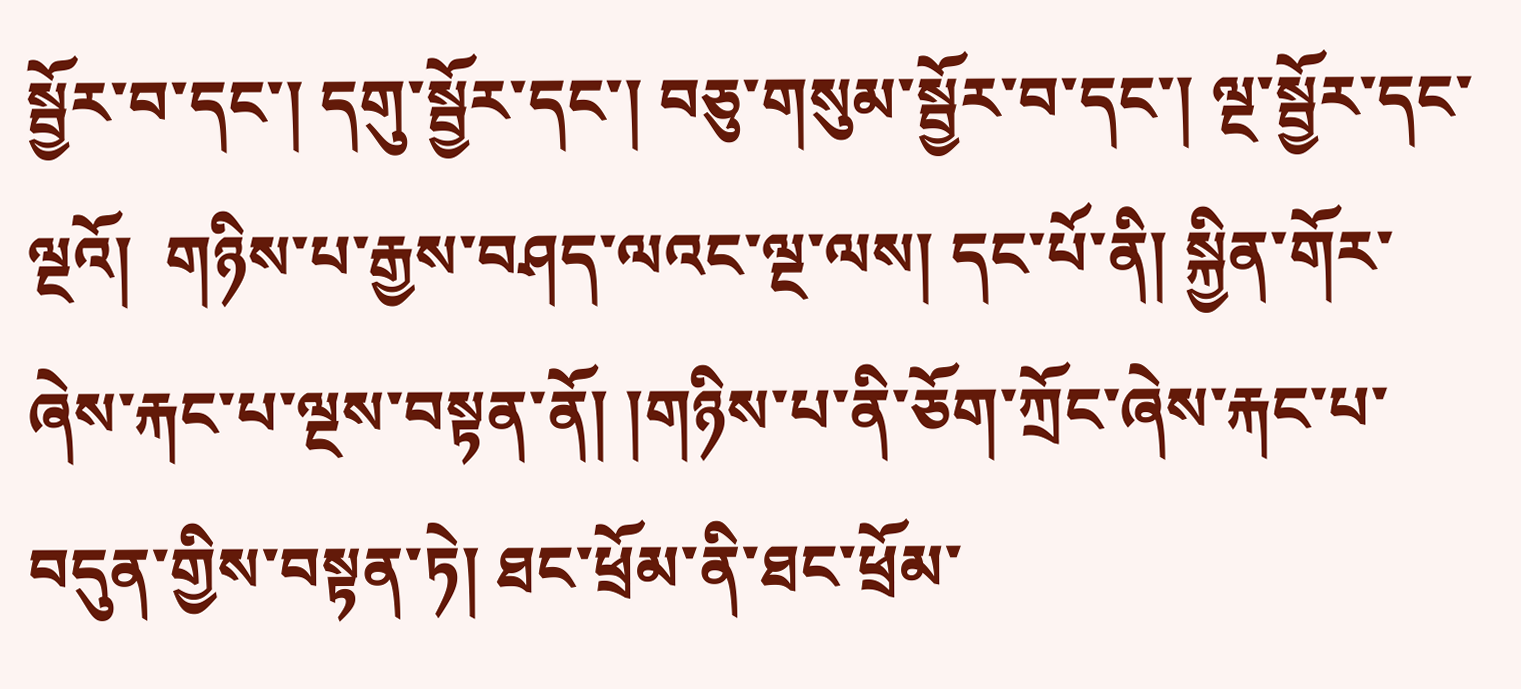སྦྱོར་བ་དང་། དགུ་སྦྱོར་དང་། བཅུ་གསུམ་སྦྱོར་བ་དང་། ལྔ་སྦྱོར་དང་ལྔའོ།  གཉིས་པ་རྒྱས་བཤད་ལའང་ལྔ་ལས། དང་པོ་ནི། སྐྱིན་གོར་ཞེས་རྐང་པ་ལྔས་བསྟན་ནོ། །གཉིས་པ་ནི་ཅོག་ཀྲོང་ཞེས་རྐང་པ་བདུན་གྱིས་བསྟན་ཏེ། ཐང་ཕྲོམ་ནི་ཐང་ཕྲོམ་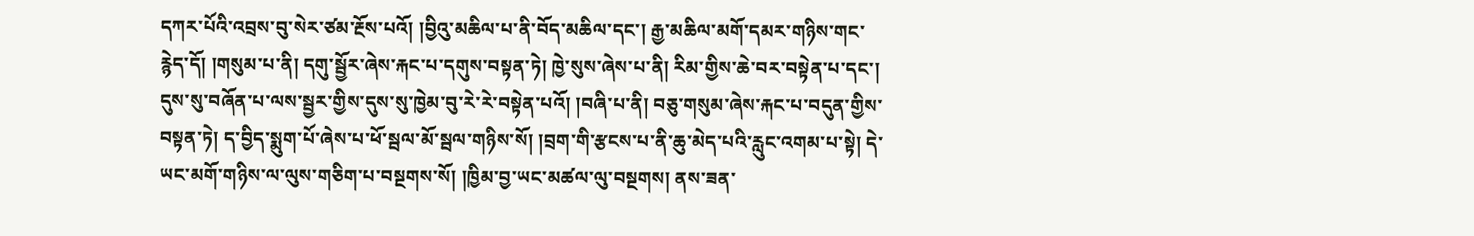དཀར་པོའི་འབྲས་བུ་སེར་ཙམ་རྔོས་པའོ། །བྱིའུ་མཆིལ་པ་ནི་བོད་མཆིལ་དང་། རྒྱ་མཆིལ་མགོ་དམར་གཉིས་གང་རྙེད་དོ། །གསུམ་པ་ནི། དགུ་སྦྱོར་ཞེས་རྐང་པ་དགུས་བསྟན་ཏེ། ཁྱེ་སུས་ཞེས་པ་ནི། རིམ་གྱིས་ཆེ་བར་བསྟེན་པ་དང་། དུས་སུ་བཞོན་པ་ལས་སྦྱར་གྱིས་དུས་སུ་ཁྱེམ་བུ་རེ་རེ་བསྟེན་པའོ། །བཞི་པ་ནི། བཅུ་གསུམ་ཞེས་རྐང་པ་བདུན་གྱིས་བསྟན་ཏེ། ད་བྱིད་སྨུག་པོ་ཞེས་པ་ཕོ་སྦལ་མོ་སྦལ་གཉིས་སོ། །བྲག་གི་རྩངས་པ་ནི་ཆུ་མེད་པའི་རླུང་འགམ་པ་སྟེ། དེ་ཡང་མགོ་གཉིས་ལ་ལུས་གཅིག་པ་བསྔགས་སོ། །ཁྱིམ་བྱ་ཡང་མཚལ་ལུ་བསྔགས། ནས་ཟན་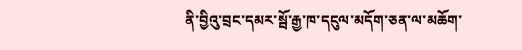ནི་བྱིའུ་བྲང་དམར་སྦོ་རྒྱ་ཁ་དངུལ་མདོག་ཅན་ལ་མཆོག་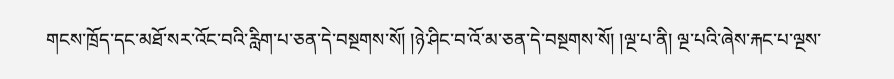གངས་ཁྲོད་དང་མཐོ་སར་འོང་བའི་རླིག་པ་ཅན་དེ་བསྔགས་སོ། །ཉེ་ཤིང་བ་འོ་མ་ཅན་དེ་བསྔགས་སོ། །ལྔ་པ་ནི། ལྔ་པའི་ཞེས་རྐང་པ་ལྔས་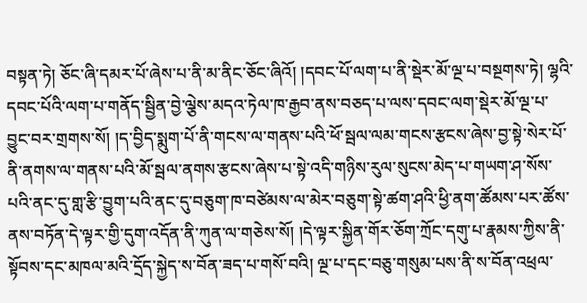བསྟན་ཏེ། ཅོང་ཞི་དམར་པོ་ཞེས་པ་ནི་མ་ནིང་ཅོང་ཞིའོ། །དབང་པོ་ལག་པ་ནི་སྡེར་མོ་ལྔ་པ་བསྔགས་ཏེ། ལྷའི་དབང་པོའི་ལག་པ་གནོད་སྦྱིན་བྱེ་ལྕེས་མདའ་ཏེལ་ཁ་རྒྱབ་ནས་བཅད་པ་ལས་དབང་ལག་སྡེར་མོ་ལྔ་པ་བྱུང་བར་གྲགས་སོ། །ད་བྱིད་སྨུག་པོ་ནི་གངས་ལ་གནས་པའི་ཕོ་སྦལ་ལམ་གངས་རྩངས་ཞེས་བྱ་སྟེ་སེར་པོ་ནི་ནགས་ལ་གནས་པའི་མོ་སྦལ་ནགས་རྩངས་ཞེས་པ་སྟེ་འདི་གཉིས་རུལ་སུངས་མེད་པ་གཡག་ཤ་སོས་པའི་ནང་དུ་གླ་རྩི་བྱུག་པའི་ནང་དུ་བཅུག་ཁ་བཙེམས་ལ་མེར་བཅུག་སྟེ་ཚག་ཤའི་ཕྱི་ནག་ཚོམས་པར་ཚོས་ནས་བཏོན་དེ་ལྟར་གྱི་དུག་འདོན་ནི་ཀུན་ལ་གཅེས་སོ། །དེ་ལྟར་སྐྱིན་གོར་ཅོག་ཀྲོང་དགུ་པ་རྣམས་ཀྱིས་ནི་སྟོབས་དང་མཁལ་མའི་དྲོད་སྐྱེད་ས་བོན་ཟད་པ་གསོ་བའི། ལྔ་པ་དང་བཅུ་གསུམ་པས་ནི་ས་བོན་འཕྲལ་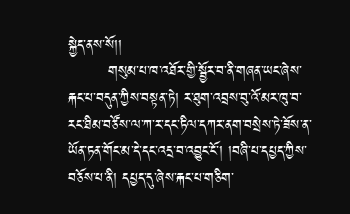སྐྱེད་ནས་སོ།།
        གསུམ་པ་ཁ་འཐོར་གྱི་སྦྱོར་བ་ནི་གཞན་ཡང་ཞེས་རྐང་པ་བདུན་ཀྱིས་བསྟན་ཏེ། ར་ཐུག་འབྲས་བུ་འོ་མར་ཁུ་བ་རང་ཐིམ་བཙོས་ལ་ཀ་ར་དང་ཏིལ་དཀར་ནག་བསྲེས་ཏེ་ཟོས་ན་ཡོན་ཏན་གོང་མ་དེ་དང་འདྲ་བ་འབྱུང་ངོ་། །བཞི་པ་དཔྱད་ཀྱིས་བཅོས་པ་ནི། དཔྱད་དུ་ཞེས་རྐང་པ་གཅིག་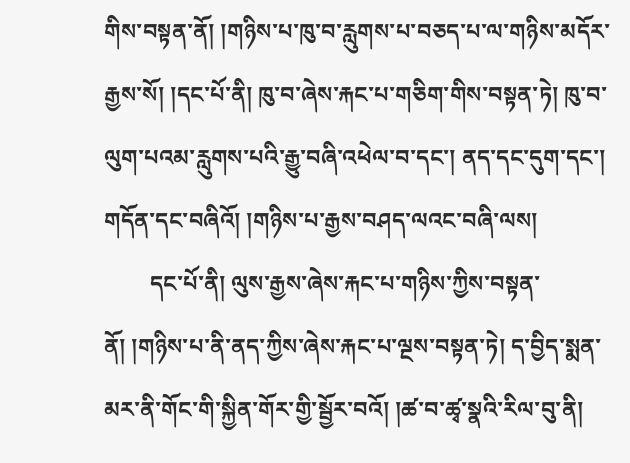གིས་བསྟན་ནོ། །གཉིས་པ་ཁུ་བ་རླུགས་པ་བཅད་པ་ལ་གཉིས་མདོར་རྒྱས་སོ། །དང་པོ་ནི། ཁུ་བ་ཞེས་རྐང་པ་གཅིག་གིས་བསྟན་ཏེ། ཁུ་བ་ལུག་པའམ་རླུགས་པའི་རྒྱུ་བཞི་འཕེལ་བ་དང་། ནད་དང་དུག་དང་། གདོན་དང་བཞིའོ། །གཉིས་པ་རྒྱས་བཤད་ལའང་བཞི་ལས།
        དང་པོ་ནི། ལུས་རྒྱས་ཞེས་རྐང་པ་གཉིས་ཀྱིས་བསྟན་ནོ། །གཉིས་པ་ནི་ནད་ཀྱིས་ཞེས་རྐང་པ་ལྔས་བསྟན་ཏེ། ད་བྱིད་སྨན་མར་ནི་གོང་གི་སྐྱིན་གོར་གྱི་སྦྱོར་བའོ། །ཚ་བ་ཚྭ་སྣའི་རིལ་བུ་ནི།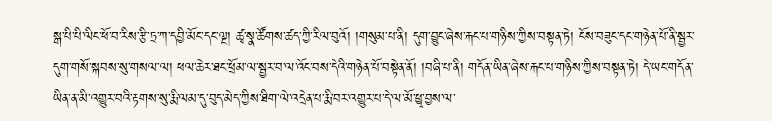སྒ་པི་པི་ལིང་ཕོ་བ་རིས་རྩི་ཏྲ་ཀ་དབྱི་མོང་དང་ལྔ། ཚྭ་སྣ་ཚོགས་ཚད་ཀྱི་རིལ་བུའོ། །གསུམ་པ་ནི། དུག་བྱུང་ཞེས་རྐང་པ་གཉིས་ཀྱིས་བསྟན་ཏེ། ངོས་བཟུང་དང་གཉེན་པོ་ནི་སྦྱར་དུག་གསོ་སྐབས་སུ་གསལ་ལ། ཕལ་ཆེར་ཐང་ཕྲོམ་ལ་སྦྱར་བ་ལ་འོང་བས་དེའི་གཉེན་པོ་བསྟེན་ནོ། །བཞི་པ་ནི། གདོན་ཡིན་ཞེས་རྐང་པ་གཉིས་ཀྱིས་བསྟན་ཏེ། དེ་ཡང་གདོན་ཡིན་ན་མི་འགྱུར་བའི་རྟགས་སུ་རྨི་ལམ་དུ་བུད་མེད་ཀྱིས་ཐིག་ལེ་འདྲེན་པ་རྨི་བར་འགྱུར་པ་དེ་ལ་མོ་ཕྱྭ་བྱས་ལ་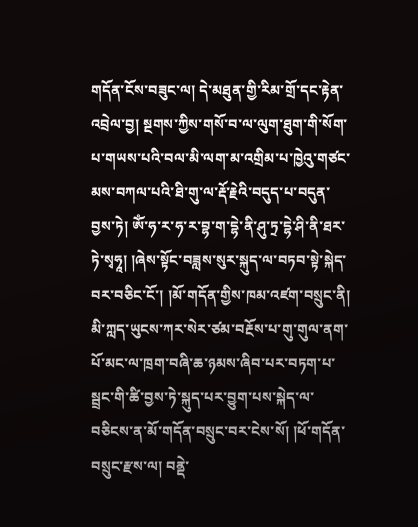གདོན་ངོས་བཟུང་ལ། དེ་མཐུན་གྱི་རིམ་གྲོ་དང་རྟེན་འབྲེལ་བྱ། སྔགས་ཀྱིས་གསོ་བ་ལ་ལུག་ཐུག་གི་སོག་པ་གཡས་པའི་བལ་མི་ལག་མ་འགྲིམ་པ་ཁྱེའུ་གཙང་མས་བཀལ་པའི་ཐི་གུ་ལ་རྡོ་རྗེའི་བདུད་པ་བདུན་བྱས་ཏེ། ཨོཾ་ཧ་ར་ཧ་ར་བྷ་ག་དྷེ་ནི་ཤུ་ཏྲ་དྷེ་ཤི་ནི་ཐར་ཏེ་སྭཧཱ། །ཞེས་སྟོང་བཟླས་སུར་སྐུད་ལ་བཏབ་སྟེ་སྐེད་བར་བཅིང་ངོ་། །མོ་གདོན་གྱིས་ཁམ་འཛག་བསྲུང་ནི། མི་ཀླད་ཡུངས་ཀར་སེར་ཙམ་བརྔོས་པ་གུ་གུལ་ནག་པོ་མང་ལ་ཁྲག་བཞི་ཆ་ཉམས་ཞིབ་པར་བཏག་པ་སྦྲང་གི་ཚི་བྱས་ཏེ་སྐུད་པར་བྱུག་པས་སྐེད་ལ་བཅིངས་ན་མོ་གདོན་བསྲུང་བར་ངེས་སོ། །ཕོ་གདོན་བསྲུང་རྫས་ལ། བནྡེ་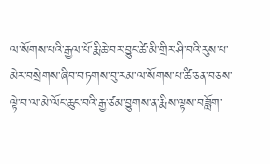ལ་སོགས་པའི་རྒྱལ་པོ་རྨི་ཆེ་བར་བྱུང་ཚེ་མི་གྲིར་ཤི་བའི་རུས་པ་མེར་བསྲེགས་ཞིབ་བཏགས་བུ་རམ་ལ་སོགས་པ་ཚི་ཅན་བཅས་ལྟེ་བ་ལ་མེ་ལོང་ཆུང་བའི་རྒྱ་ཙམ་བྱུགས་ན་རྨིས་ལྟས་བཟློག་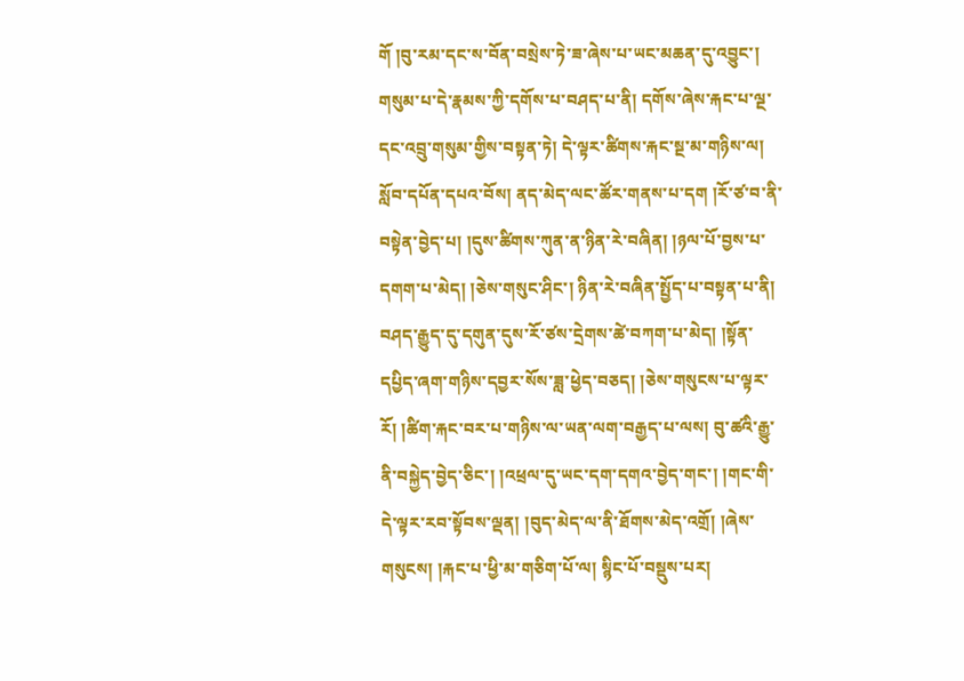གོ །བུ་རམ་དང་ས་བོན་བསྲེས་ཏེ་ཟ་ཞེས་པ་ཡང་མཆན་དུ་འབྱུང་། གསུམ་པ་དེ་རྣམས་ཀྱི་དགོས་པ་བཤད་པ་ནི། དགོས་ཞེས་རྐང་པ་ལྔ་དང་འབྲུ་གསུམ་གྱིས་བསྟན་ཏེ། དེ་ལྟར་ཚིགས་རྐང་སྔ་མ་གཉིས་ལ། སློབ་དཔོན་དཔའ་བོས། ནད་མེད་ལང་ཚོར་གནས་པ་དག །རོ་ཙ་བ་ནི་བསྟེན་བྱེད་པ། །དུས་ཚིགས་ཀུན་ན་ཉིན་རེ་བཞིན། །ཉལ་པོ་བྱས་པ་དགག་པ་མེད། །ཅེས་གསུང་ཤིང་། ཉིན་རེ་བཞིན་སྤྱོད་པ་བསྟན་པ་ནི། བཤད་རྒྱུད་དུ་དགུན་དུས་རོ་ཙས་དྲེགས་ཚེ་བཀག་པ་མེད། །སྟོན་དཔྱིད་ཞག་གཉིས་དབྱར་སོས་ཟླ་ཕྱེད་བཅད། །ཅེས་གསུངས་པ་ལྟར་རོ། །ཚིག་རྐང་བར་པ་གཉིས་ལ་ཡན་ལག་བརྒྱད་པ་ལས། བུ་ཚའི་རྒྱུ་ནི་བསྐྱེད་བྱེད་ཅིང་། །འཕྲལ་དུ་ཡང་དག་དགའ་བྱེད་གང་། །གང་གི་དེ་ལྟར་རབ་སྟོབས་ལྡན། །བུད་མེད་ལ་ནི་ཐོགས་མེད་འགྲོ། །ཞེས་གསུངས། །རྐང་པ་ཕྱི་མ་གཅིག་པོ་ལ། སྙིང་པོ་བསྡུས་པར།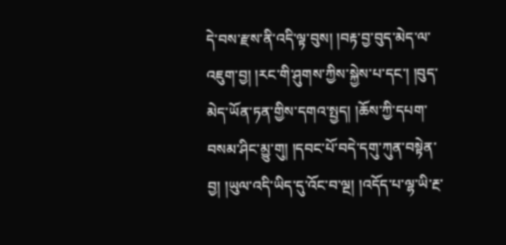དེ་བས་རྫས་ནི་འདི་ལྟ་བུས། །བརྟ་བྱ་བུད་མེད་ལ་འཇུག་བྱ། །རང་གི་ཤུགས་ཀྱིས་སྐྱེས་པ་དང་། །བུད་མེད་ཡོན་ཏན་གྱིས་དགའ་སྤྱད། །ཆོས་ཀྱི་དཔག་བསམ་ཤིང་མྱུ་གུ། །དབང་པོ་བདེ་དགུ་ཀུན་བསྟེན་བྱ། །ཡུལ་འདི་ཡིད་དུ་འོང་བ་ལྔ། །འདོད་པ་ལྷ་ཡི་རྔ་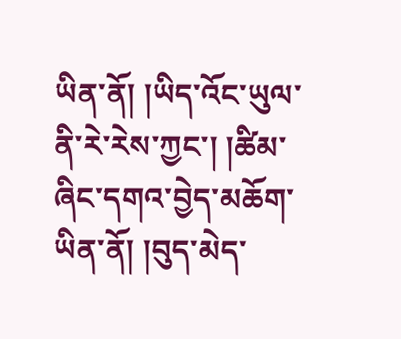ཡིན་ནོ། །ཡིད་འོང་ཡུལ་ནི་རེ་རེས་ཀྱང་། །ཚིམ་ཞིང་དགའ་བྱེད་མཆོག་ཡིན་ནོ། །བུད་མེད་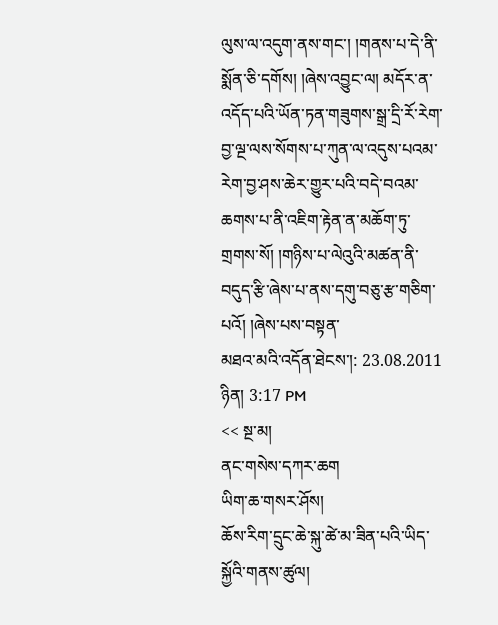ལུས་ལ་འདུག་ནས་གང་། །གནས་པ་དེ་ནི་སྨོན་ཅི་དགོས། །ཞེས་འབྱུང་ལ། མདོར་ན་འདོད་པའི་ཡོན་ཏན་གཟུགས་སྒྲ་དྲི་རོ་རེག་བྱ་ལྔ་ལས་སོགས་པ་ཀུན་ལ་འདུས་པའམ་རེག་བྱ་ཤས་ཆེར་གྱུར་པའི་བདེ་བའམ་ཆགས་པ་ནི་འཇིག་རྟེན་ན་མཆོག་ཏུ་གྲགས་སོ། །གཉིས་པ་ལེའུའི་མཚན་ནི་བདུད་རྩི་ཞེས་པ་ནས་དགུ་བཅུ་རྩ་གཅིག་པའོ། །ཞེས་པས་བསྟན་
མཐའ་མའི་འདོན་ཐེངས་།: 23.08.2011 ཉིན། 3:17 PM
<< སྔ་མ།
ནང་གསེས་དཀར་ཆག
ཡིག་ཆ་གསར་ཤོས།
ཆོས་རིག་དྲུང་ཆེ་སྐུ་ཚེ་མ་ཟིན་པའི་ཡིད་སྐྱོའི་གནས་ཚུལ།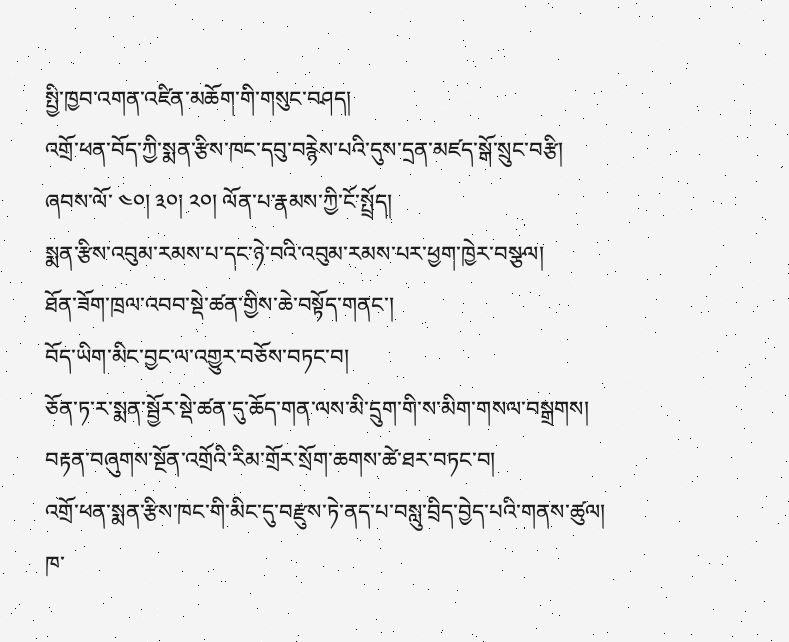སྤྱི་ཁྱབ་འགན་འཛིན་མཆོག་གི་གསུང་བཤད།
འགྲོ་ཕན་བོད་ཀྱི་སྨན་རྩིས་ཁང་དབུ་བརྙེས་པའི་དུས་དྲན་མཛད་སྒོ་སྲུང་བརྩི།
ཞབས་ལོ་ ༤༠། ༣༠། ༢༠། ལོན་པ་རྣམས་ཀྱི་ངོ་སྤྲོད།
སྨན་རྩིས་འབུམ་རམས་པ་དང་ཉེ་བའི་འབུམ་རམས་པར་ཕྱག་ཁྱེར་བསྩལ།
ཐོན་ཟོག་ཁྲལ་འབབ་སྡེ་ཚན་གྱིས་ཆེ་བསྟོད་གནང་།
བོད་ཡིག་མིང་བྱང་ལ་འགྱུར་བཅོས་བཏང་བ།
ཅོན་ཏ་ར་སྨན་སྦྱོར་སྡེ་ཚན་དུ་ཆོད་གན་ལས་མི་དྲུག་གི་ས་མིག་གསལ་བསྒྲགས།
བརྟན་བཞུགས་སྔོན་འགྲོའི་རིམ་གྲོར་སྲོག་ཆགས་ཚེ་ཐར་བཏང་བ།
འགྲོ་ཕན་སྨན་རྩིས་ཁང་གི་མིང་དུ་བརྫུས་ཏེ་ནད་པ་བསླུ་བྲིད་བྱེད་པའི་གནས་ཚུལ།
ཁ་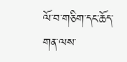ལོ་བ་གཅིག་དང་ཆོད་གན་ལས་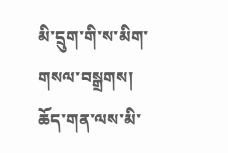མི་དྲུག་གི་ས་མིག་གསལ་བསྒྲགས།
ཆོད་གན་ལས་མི་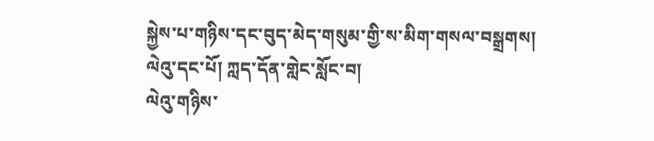སྐྱེས་པ་གཉིས་དང་བུད་མེད་གསུམ་གྱི་ས་མིག་གསལ་བསྒྲགས།
ལེའུ་དང་པོ། ཀླད་དོན་གླེང་སློང་བ།
ལེའུ་གཉིས་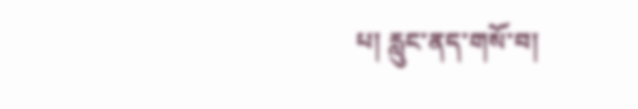པ། རླུང་ནད་གསོ་བ།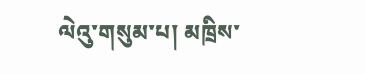ལེའུ་གསུམ་པ། མཁྲིས་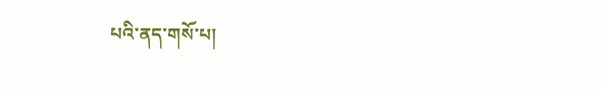པའི་ནད་གསོ་པ།